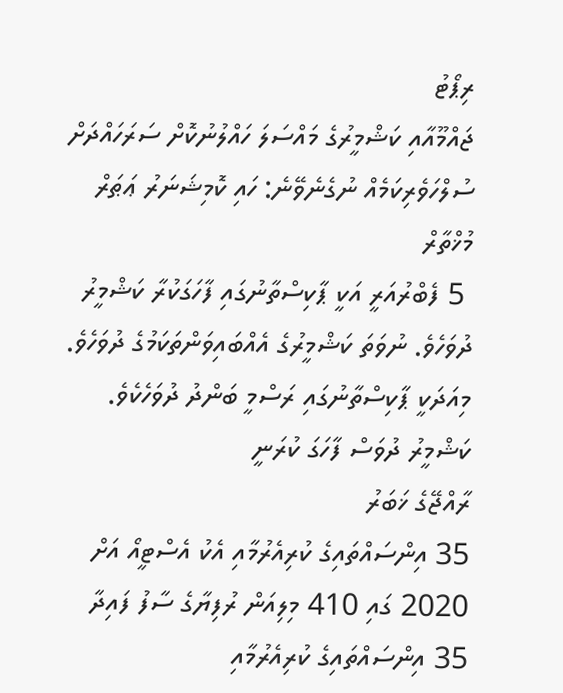ރިޕޯޓު
ޖައްމޫއާއި ކަޝްމީރުގެ މައްސަލަ ހައްލުނުކޮށް ސަރަހައްދަށް ސުލްހަވެރިކަމެއް ނުގެނެވޭނެ: ހައި ކޮމިޝަނަރު ޢަޠަރް މުޚްތާރް
 5 ފެބްރުއަރީ އަކީ ޕާކިސްތާނުގައި ފާހަގަކުރާ ކަޝްމީރު ދުވަހެވެ. ނުވަތަ ކަޝްމީރުގެ އެއްބައިވަންތަކަމުގެ ދުވަހެވެ. މިއަދަކީ ޕާކިސްތާނުގައި ރަސްމީ ބަންދު ދުވަހެކެވެ. ކަޝްމީރު ދުވަސް ފާހަގަ ކުރަނީ
ރާއްޖޭގެ ޚަބަރު
35 އިންސައްތައިގެ ކުރިއެރުމާއި އެކު އެސްޓީއޯ އަށް 2020 ގައި 410 މިލިއަން ރުފިޔާގެ ސާފު ފައިދާ
35 އިންސައްތައިގެ ކުރިއެރުމާއި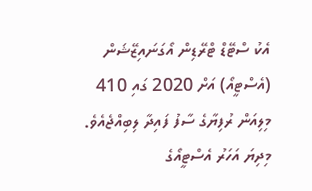އެކު ސްޓޭޑް ޓްރޭޑިން އޯގަނައިޒޭޝަން (އެސްޓީއޯ) އަށް 2020 ގައި 410 މިލިއަން ރުފިޔާގެ ސާފު ފައިދާ ލިބިއްޖެއެވެ. މިދިޔަ އަހަރު އެސްޓީއޯގެ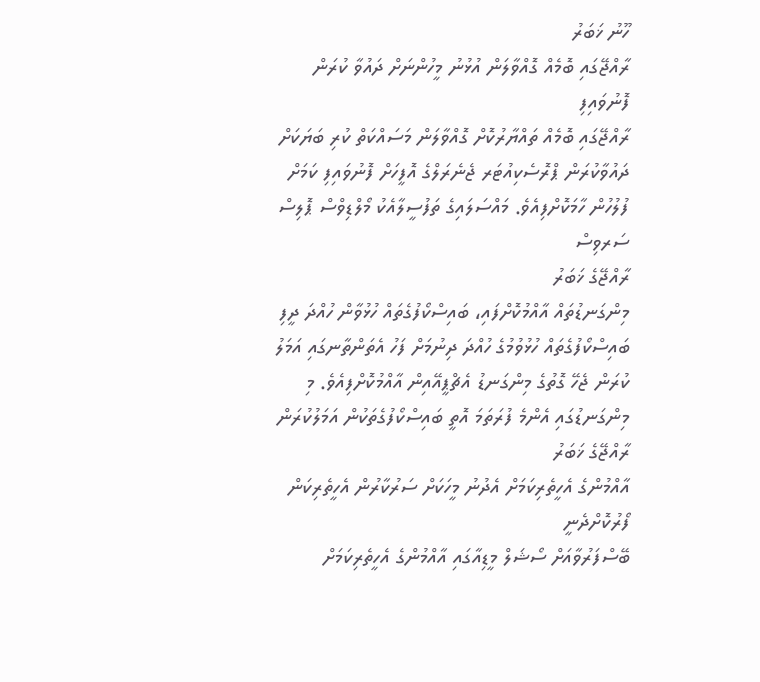ހޫނު ޚަބަރު
ރާއްޖޭގައި ބޮމެއް ގޮއްވާލަން އުޅުނު މީހުންނަށް ދައުވާ ކުރަން ފޮނުވައިފި
ރާއްޖޭގައި ބޮމެއް ތައްޔާރުކޮށް ގޮއްވާލަން މަސައްކަތް ކުރި ބަޔަކަށް ދައުވާކުރަން ޕްރޮސެކިއުޓަރ ޖެނެރަލްގެ އޮފީހަށް ފޮނުވައިފި ކަމަށް ފުލުހުން ހާމަކޮށްފިއެވެ. މައްސަލައިގެ ތަފުސީލާއެކު މޯލްޑިވްސް ޕޮލިސް ސަރވިސް
ރާއްޖޭގެ ޚަބަރު
މިންގަނޑުތައް އާއްމުކޮށްފައި، ބައިސްކޯފުގެތައް ހުޅުވާން ހުއްދަ ދީފި
ބައިސްކޯފުގެތައް ހުޅުވުމުގެ ހުއްދަ ދިނުމަށް ފަހު އެތަންތާނގައި އަމަލު ކުރަން ޖެހޭ ގޮތުގެ މިންގަނޑު އެޗްޕީއޭއިން އާއްމުކޮށްފިއެވެ. މި މިންގަނޑުގައި އެންމެ ފުރަތަމަ އޮތީ ބައިސްކޯފުގެތަކުން އަމަލުކުރަން
ރާއްޖޭގެ ޚަބަރު
އާއްމުންގެ އެހީތެރިކަމަށް އެދުނު މީހަކަށް ސަރުކާރުން އެހީތެރިކަން ފޯރުކޮށްދެނީ
ބޭސްފަރުވާއަށް ސޯޝަލް މީޑިއާގައި އާއްމުންގެ އެހީތެރިކަމަށް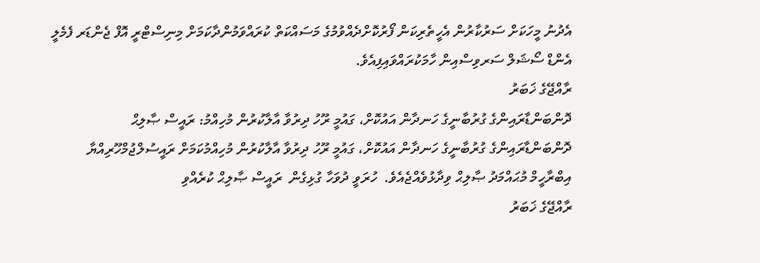އެދުނު މީހަކަށް ސަރުކާރުން އެހީތެރިކަން ފޯރުކޮށްދެއްވުމުގެ މަސައްކަތް ކުރައްވަމުންދާކަމަށް މިނިސްޓްރީ އޮފް ޖެންޑަރ ފެމެލީ އެންޑް ސޯޝަލް ސަރވިސްއިން ހާމަކުރައްވައިފިއެވެ.
ރާއްޖޭގެ ޚަބަރު
ދޮންބަންޑާރައިންގެ ގުރުބާނީގެ ހަނދާން އައުކޮށް، ގައުމީ ރޫހު ދިރުވާ އާލާކުރުން މުހިއްމު: ރައީސް ޞާލިޙް
ދޮންބަންޑާރައިންގެ ގުރުބާނީގެ ހަނދާން އައުކޮށް، ގައުމީ ރޫހު ދިރުވާ އާލާކުރުން މުހިއްމުކަމަށް ރައީސުލްޖުމްހޫރިއްޔާ އިބްރާހީމް މުޙައްމަދު ޞާލިޙް ވިދާޅުވެއްޖެއެވެ.  ހުރަވީ ދުވަހާ ގުޅިގެން  ރައީސް ޞާލިޙް ކުރެއްވި
ރާއްޖޭގެ ޚަބަރު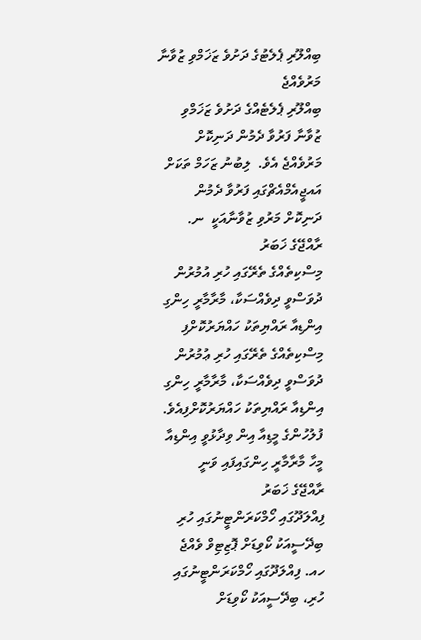ބިއްލޫރި ޕެލެޓުގެ ދަށުވެ ޒަޚަމްވި ޒުވާނާ މަރުވެއްޖެ
ބިއްލޫރި ޕެލެޓެއްގެ ދަށުވެ ޒަޚަމްވި ޒުވާނާ ފަރުވާ ދެމުން ދަނިކޮށް މަރުވެއްޖެ އެވެ.  ލިބުނު ޒަހަމް ތަކަށް އައޖީއެމްއެޗްގައި ފަރުވާ ދެމުން ދަނިކޮށް މަރުވި ޒުވާނާއަކީ  ނ.
ރާއްޖޭގެ ޚަބަރު
މިސްކިތެއްގެ ތެރޭގައި ހުރި އުމުރުން ދުވަސްވީ ދިވެއްސަކާ، މާރާމާރީ ހިންގި އިންޑިއާ ރައްޔިތަކު ހައްޔަރުކޮށްފި
މިސްކިތެއްގެ ތެރޭގައި ހުރި ޢުމުރުން ދުވަސްވީ ދިވެއްސަކާ، މާރާމާރީ ހިންގި އިންޑިއާ ރައްޔިތަކު ހައްޔަރުކޮށްފިއެވެ. ފުލުހުންގެ މީޑިއާ އިން ވިދާޅުވީ އިންޑިއާ މީހާ މާރާމާރީ ހިންގައިފައި ވަނީ
ރާއްޖޭގެ ޚަބަރު
ފިއްލަދޫގައި ހޯމްކަރަންޓީނުގައި ހުރި ބިދޭސީއަކު ކޯވިޑަށް ޕޮޒިޓިވް ވެއްޖެ
ހއ. ފިއްލަދޫގައި ހޯމްކަރަންޓީނުގައި ހުރި، ބިދޭސީއަކު ކޯވިޑަށް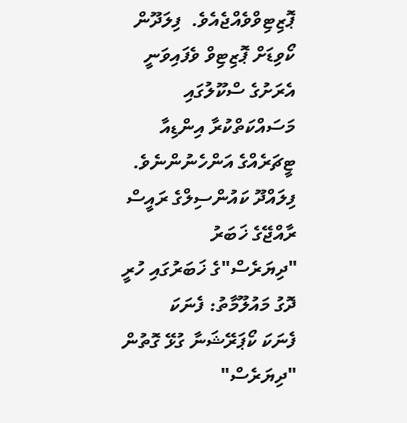ޕޮޒިޓިވްވެއްޖެއެވެ.  ފިލަދޫން ކޯވިޑަށް ޕޮޒިޓިވް ވެފައިވަނީ އެރަށުގެ ސްކޫލުގައި މަސައްކަތްކުރާ އިންޑިއާ ޓީޗަރެއްގެ އަންހެނުންނެވެ. ފިލައްދޫ ކައުންސިލްގެ ރައީސް
ރާއްޖޭގެ ޚަބަރު
"ދިޔަރެސް"ގެ ޚަބަރުގައި ހުރީ ދޮގު މައުލޫމާތު: ފެނަކަ
ފެނަކަ ކޯޕަރޭޝަނާ ގުޅޭ ގޮތުން "ދިޔަރެސް"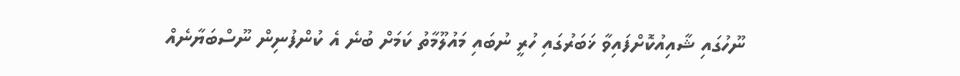ނޫހުގައި ޝާއިއުކޮށްފައިވާ ޚަބަރުގައި ހުރީ ނުބައި މައުލޫމާތު ކަމަށް ބުނެ އެ ކުންފުނިން ނޫސްބަޔާނެއް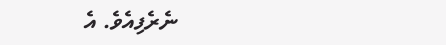ނެރެފިއެވެ. އެ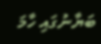ބަޔާނުގައި ހާމަ